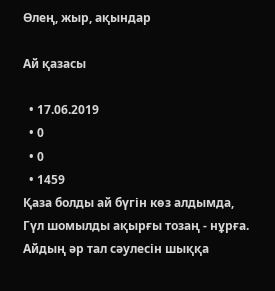Өлең, жыр, ақындар

Ай қазасы

  • 17.06.2019
  • 0
  • 0
  • 1459
Қаза болды ай бүгін көз алдымда,
Гүл шомылды ақырғы тозаң - нұрға.
Айдың әр тал сәулесін шыққа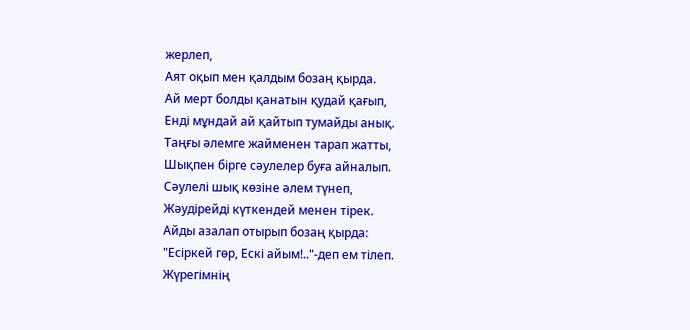жерлеп,
Аят оқып мен қалдым бозаң қырда.
Ай мерт болды қанатын қудай қағып,
Енді мұндай ай қайтып тумайды анық.
Таңғы әлемге жайменен тарап жатты,
Шықпен бірге сәулелер буға айналып.
Сәулелі шық көзіне әлем түнеп,
Жәудірейді күткендей менен тірек.
Айды азалап отырып бозаң қырда:
"Есіркей гөр, Ескі айым!.."-деп ем тілеп.
Жүрегімнің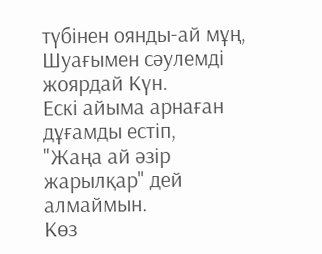түбінен оянды-ай мұң,
Шуағымен сәулемді жоярдай Күн.
Ескі айыма арнаған дұғамды естіп,
"Жаңа ай әзір жарылқар" дей алмаймын.
Көз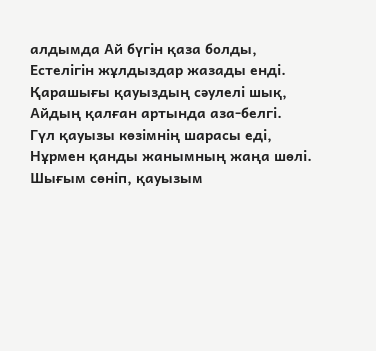алдымда Ай бүгін қаза болды,
Естелігін жұлдыздар жазады енді.
Қарашығы қауыздың сәулелі шық,
Айдың қалған артында аза-белгі.
Гүл қауызы көзімнің шарасы еді,
Нұрмен қанды жанымның жаңа шөлі.
Шығым сөніп, қауызым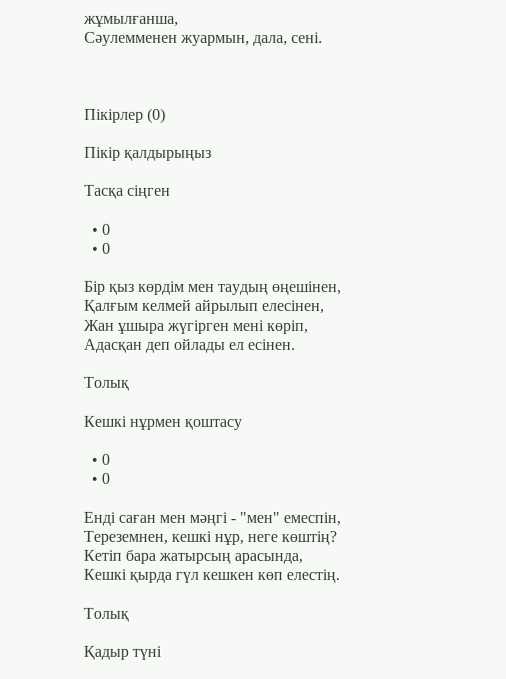жұмылғанша,
Сәулемменен жуармын, дала, сені.



Пікірлер (0)

Пікір қалдырыңыз

Тасқа сіңген

  • 0
  • 0

Бір қыз көрдім мен таудың өңешінен,
Қалғым келмей айрылып елесінен,
Жан ұшыра жүгірген мені көріп,
Адасқан деп ойлады ел есінен.

Толық

Кешкі нұрмен қоштасу

  • 0
  • 0

Енді саған мен мәңгі - "мен" емеспін,
Тереземнен, кешкі нұр, неге көштің?
Кетіп бара жатырсың арасында,
Кешкі қырда гүл кешкен көп елестің.

Толық

Қадыр түні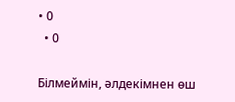• 0
  • 0

Білмеймін, әлдекімнен өш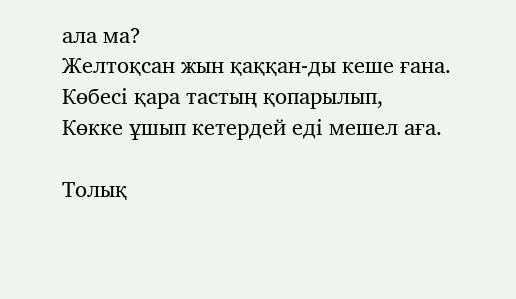ала ма?
Желтоқсан жын қаққан-ды кеше ғана.
Көбесі қара тастың қопарылып,
Көкке ұшып кетердей еді мешел аға.

Толық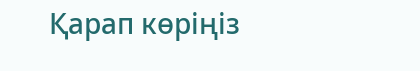Қарап көріңіз